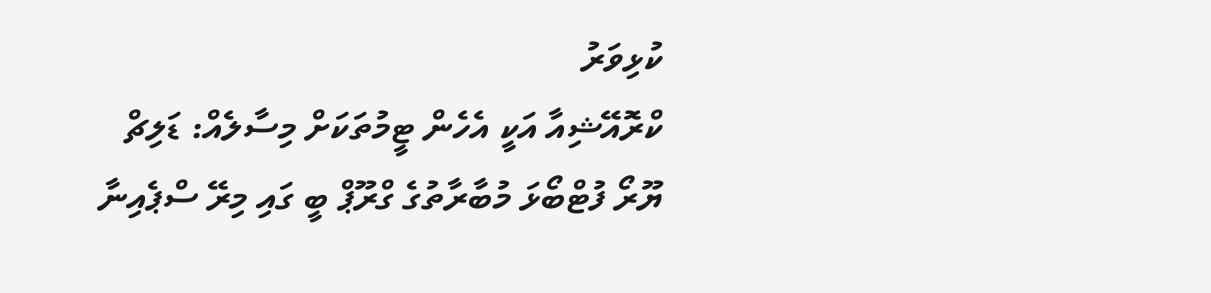ކުޅިވަރު
ކްރޮއޭޝިއާ އަކީ އެހެން ޓީމުތަކަށް މިސާލެއް: ޑަލިޗް
ޔޫރޯ ފުޓްބޯޅަ މުބާރާތުގެ ގްރޫޕް ބީ ގައި މިރޭ ސްޕެއިނާ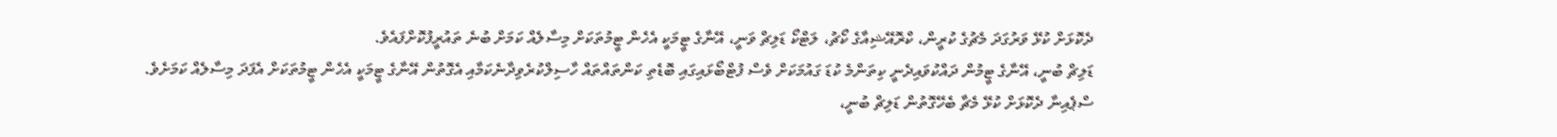ދެކޮޅަށް ކުޅޭ ވަރުގަދަ މެޗުގެ ކުރީން، ކްރޮއޭޝިއާގެ ކޯޗު، ލަޓްކޯ ޑަލިޗް ވަނީ، އޭނާގެ ޓީމަކީ އެހެން ޓީމުތަކަށް މިސާލެއް ކަމަށް ބުނެ ތައުރީފުކޮށްފައެވެ.
ޑަލިޗް ބުނީ، އޭނާގެ ޓީމުން ދައްކުވައިދެނީ ކިތަންމެ ކުޑަ ގައުމަކަށް ވެސް ފުޓްބޯޅައިގައި ބޮޑެތި ކަންތައްތައް ހާސިލްކުރެވިދާނެކަމާއި އެގޮތުން އޭނާގެ ޓީމަކީ އެހެން ޓީމުތަކަށް އެފަދަ މިސާލެއް ކަމަށެވެ.
ސްޕެއިނާ ދެކޮޅަށް ކުޅޭ މެޗާ ބެހޭގޮތުން ޑަލިޗް ބުނީ،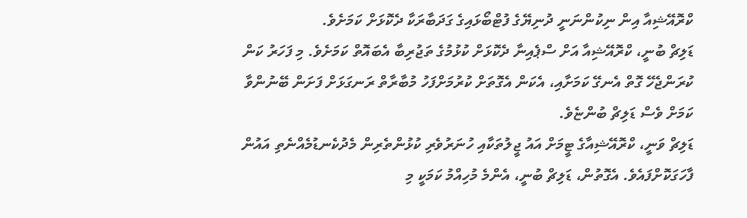ކްރޮއޭޝިއާ އިން ނިކުންނަނީ ދުނިޔޭގެ ފުޓްބޯޅައިގެ ގަދަބާރަކާ ދެކޮޅަށް ކަމަށެވެ.
ޑަލިޗް ބުނީ، ކްރޮއޭޝިއާ އަށް ސްޕެއިނާ ދެކޮޅަށް ކުޅުމުގެ ތަޖުރިބާ އެބައޮތް ކަމަށެވެ. މި ފަހަރު ކަން ކުރަންޖެހޭ ގޮތް އެނގޭ ކަމަށާއި، އެކަން އެގޮތަށް ކުރުމަށްފަހު މުބާރާތް ރަނގަޅަށް ފަށަން ބޭނުންވާ ކަމަށް ވެސް ޑަލިޗް ބުންޏެވެ.
ޑަލިޗް ވަނީ، ކްރޮއޭޝިއާގެ ޓީމަށް އައު ޖީލުތަކާއި ހުނަރުވެރި ކުޅުންތެރިން މެދުކެނޑުމެއްނެތި އައުން ފާހަގަކޮށްފައެވެ. އެގޮތުން، ޑަލިޗް ބުނީ، އެންމެ މުހިއްމު ކަމަކީ މި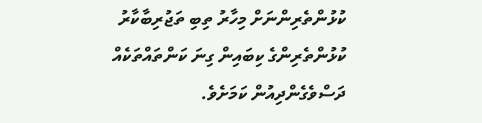ކުޅުންތެރިންނަށް މިހާރު ތިބި ތަޖުރިބާކާރު ކުޅުންތެރިންގެ ކިބައިން ގިނަ ކަންތައްތަކެއް ދަސްވެގެންދިއުން ކަމަށެވެ.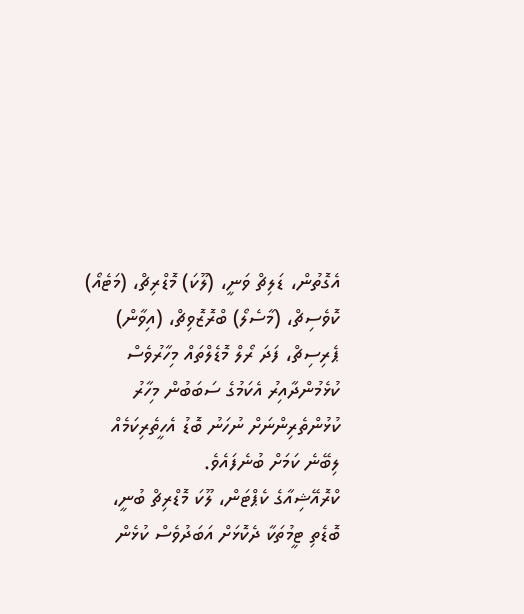އެގޮތުން، ޑަލިޗް ވަނީ، (ލޫކަ) މޮޑްރިޗް، (މަޓެއޯ) ކޮވެސިޗް، (މާސެލޯ) ބްރޮޒޮވިޗް، (އިވާން) ޕެރިސިޗް، ފަދަ ރޯލް މޮޑެލްތައް މިހާރުވެސް ކުޅެމުންދާއިރު އެކަމުގެ ސަބަބުން މިހާރު ކުޅުންތެރިންނަށް ނުހަނު ބޮޑު އެހީތެރިކަމެއް ލިބޭނެ ކަމަށް ބުނެފައެވެ.
ކްރޮއޭޝިއާގެ ކެޕްޓަން، ލޫކަ މޮޑްރިޗް ބުނީ، ބޮޑެތި ޓީމުތަކާ ދެކޮޅަށް އަބަދުވެސް ކުޅެން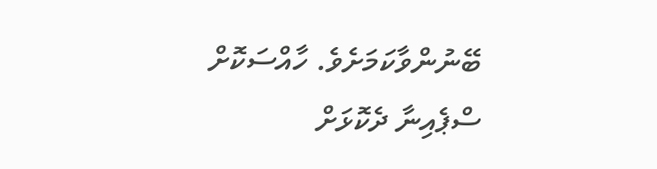ބޭނުންވާކަމަށެވެ. ހާއްސަކޮށް ސްޕެއިނާ ދެކޮޅަށް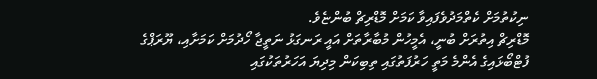ނިކުތުމަށް ކެތްމަދުވެފައިވާ ކަމަށް މޮޑްރިޗް ބުންޏެވެ.
މޮޑްރިޗް އިތުރަށް ބުނީ، އެމީހުން މުބާރާތަށް އައީ ރަނގަޅު ނަތީޖާ ހޯދުމަށް ކަމަށާއި، ޔޫރަޕްގެ ފުޓްބޯޅައިގެ އެންމެ މަތީ ހަރުފަތުގައި ތިބިކަން މިދިޔަ އަހަރުތަކުގައި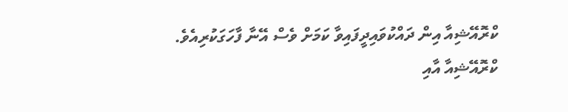ކްރޮއޭޝިއާ އިން ދައްކުވައިދީފައިވާ ކަމަށް ވެސް އޭނާ ފާހަގަކުރިއެވެ.
ކްރޮއޭޝިއާ އާއި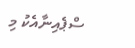ސްޕެއިނާއެކު މި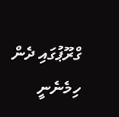ގްރޫޕުގައި ދެން ހިމެނެނީ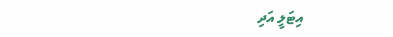އިޓަލީ އަދި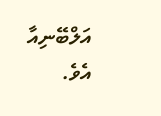އަލްބޭނިއާ އެވެ.